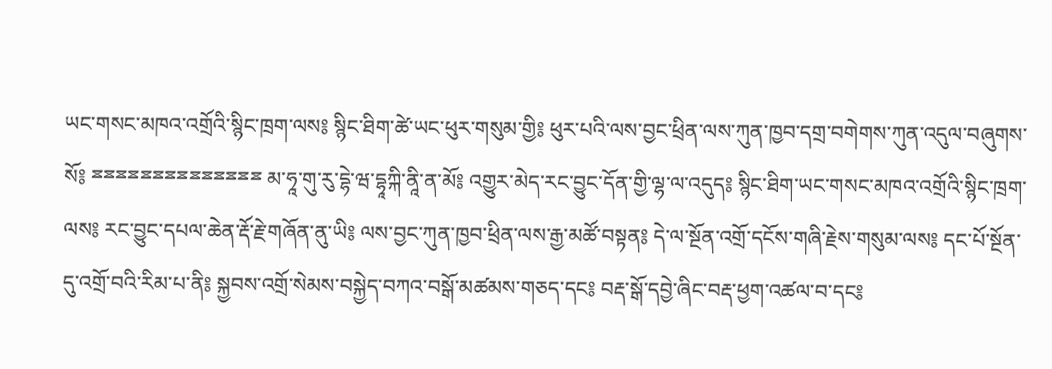ཡང་གསང་མཁའ་འགྲོའི་སྙིང་ཁྲག་ལས༔ སྙིང་ཐིག་ཚེ་ཡང་ཕུར་གསུམ་གྱི༔ ཕུར་པའི་ལས་བྱང་ཕྲིན་ལས་ཀུན་ཁྱབ་དགྲ་བགེགས་ཀུན་འདུལ་བཞུགས་སོ༔ ྈྈྈྈྈྈྈྈྈྈྈྈྈྈ མ་ཧཱ་གུ་རུ་དྷེ་ཝ་དྷཱཀྐི་ནཱི་ན་མོ༔ འགྱུར་མེད་རང་བྱུང་དོན་གྱི་ལྷ་ལ་འདུད༔ སྙིང་ཐིག་ཡང་གསང་མཁའ་འགྲོའི་སྙིང་ཁྲག་ལས༔ རང་བྱུང་དཔལ་ཆེན་རྡོ་རྗེ་གཞོན་ནུ་ཡི༔ ལས་བྱང་ཀུན་ཁྱབ་ཕྲིན་ལས་རྒྱ་མཚོ་བསྟན༔ དེ་ལ་སྔོན་འགྲོ་དངོས་གཞི་རྗེས་གསུམ་ལས༔ དང་པོ་སྔོན་དུ་འགྲོ་བའི་རིམ་པ་ནི༔ སྐྱབས་འགྲོ་སེམས་བསྐྱེད་བཀའ་བསྒོ་མཚམས་གཅད་དང༔ བརྡ་སྒོ་དབྱེ་ཞིང་བརྡ་ཕྱག་འཚལ་བ་དང༔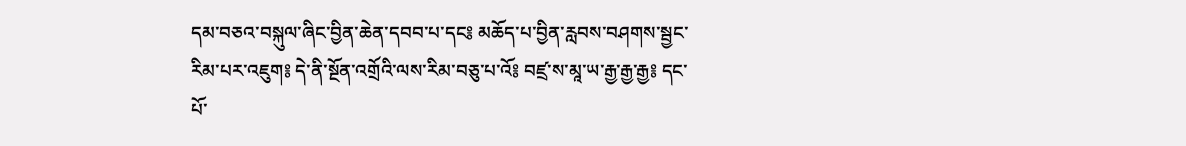དམ་བཅའ་བསྐུལ་ཞིང་བྱིན་ཆེན་དབབ་པ་དང༔ མཆོད་པ་བྱིན་རླབས་བཤགས་སྦྱང་རིམ་པར་འཇུག༔ དེ་ནི་སྔོན་འགྲོའི་ལས་རིམ་བཅུ་པ་འོ༔ བཛྲ་ས་མཱ་ཡ་རྒྱ་རྒྱ་རྒྱ༔ དང་པོ་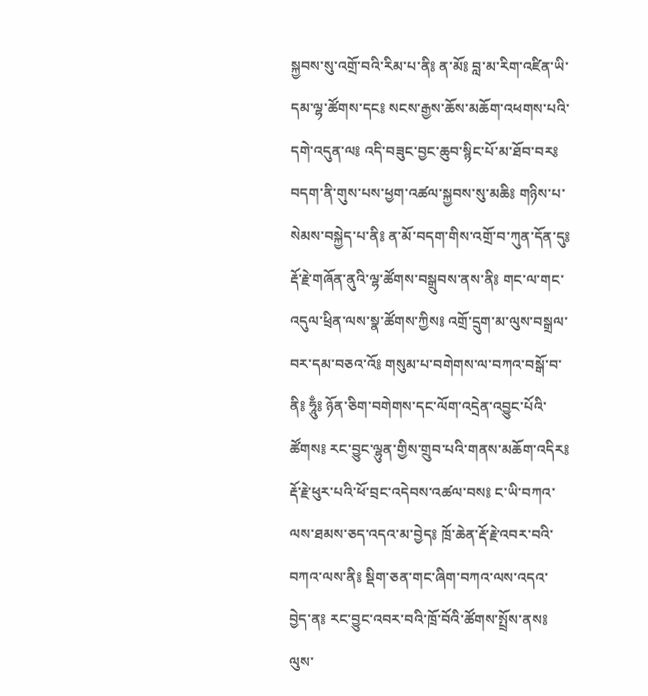སྐྱབས་སུ་འགྲོ་བའི་རིམ་པ་ནི༔ ན་མོ༔ བླ་མ་རིག་འཛིན་ཡི་དམ་ལྷ་ཚོགས་དང༔ སངས་རྒྱས་ཆོས་མཆོག་འཕགས་པའི་དགེ་འདུན་ལ༔ འདི་བཟུང་བྱང་ཆུབ་སྙིང་པོ་མ་ཐོབ་བར༔ བདག་ནི་གུས་པས་ཕྱག་འཚལ་སྐྱབས་སུ་མཆི༔ གཉིས་པ་སེམས་བསྐྱེད་པ་ནི༔ ན་མོ་བདག་གིས་འགྲོ་བ་ཀུན་དོན་དུ༔ རྡོ་རྗེ་གཞོན་ནུའི་ལྷ་ཚོགས་བསྒྲུབས་ནས་ནི༔ གང་ལ་གང་འདུལ་ཕྲིན་ལས་སྣ་ཚོགས་ཀྱིས༔ འགྲོ་དྲུག་མ་ལུས་བསྒྲལ་བར་དམ་བཅའ་འོ༔ གསུམ་པ་བགེགས་ལ་བཀའ་བསྒོ་བ་ནི༔ ཧཱུྃ༔ ཉོན་ཅིག་བགེགས་དང་ལོག་འདྲེན་འབྱུང་པོའི་ཚོགས༔ རང་བྱུང་ལྷུན་གྱིས་གྲུབ་པའི་གནས་མཆོག་འདིར༔ རྡོ་རྗེ་ཕུར་པའི་ཕོ་བྲང་འདེབས་འཚལ་བས༔ ང་ཡི་བཀའ་ལས་ཐམས་ཅད་འདའ་མ་བྱེད༔ ཁྲོ་ཆེན་རྡོ་རྗེ་འབར་བའི་བཀའ་ལས་ནི༔ སྡིག་ཅན་གང་ཞིག་བཀའ་ལས་འདའ་བྱེད་ན༔ རང་བྱུང་འབར་བའི་ཁྲོ་བོའི་ཚོགས་སྤྲོས་ནས༔ ལུས་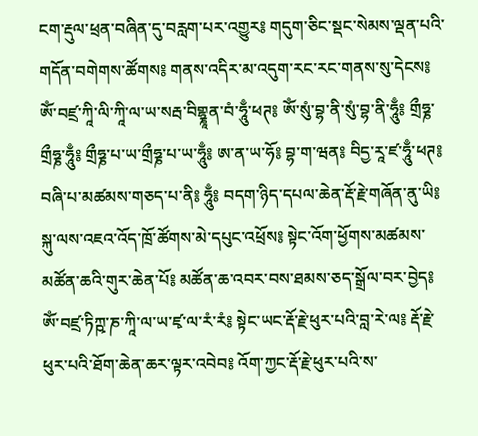ངག་རྡུལ་ཕྲན་བཞིན་དུ་བརླག་པར་འགྱུར༔ གདུག་ཅིང་སྡང་སེམས་ལྡན་པའི་གདོན་བགེགས་ཚོགས༔ གནས་འདིར་མ་འདུག་རང་རང་གནས་སུ་དེངས༔ ཨོཾ་བཛྲ་ཀཱི་ལི་ཀཱི་ལ་ཡ་སརྦ་བིགྷྣཱན་བཾ་ཧཱུྃ་ཕཊ༔ ཨོཾ་སུཾ་བྷ་ནི་སུཾ་བྷ་ནི་ཧཱུྃ༔ གྲྀཧྞ་གྲྀཧྞ་ཧཱུྃ༔ གྲྀཧྞ་པ་ཡ་གྲྀཧྞ་པ་ཡ་ཧཱུྃ༔ ཨ་ན་ཡ་ཧོ༔ བྷ་ག་ཝན༔ བིདྱ་རཱ་ཛ་ཧཱུྃ་ཕཊ༔ བཞི་པ་མཚམས་གཅད་པ་ནི༔ ཧཱུྃ༔ བདག་ཉིད་དཔལ་ཆེན་རྡོ་རྗེ་གཞོན་ནུ་ཡི༔ སྐུ་ལས་འཇའ་འོད་ཁྲོ་ཚོགས་མེ་དཔུང་འཕྲོས༔ སྟེང་འོག་ཕྱོགས་མཚམས་མཚོན་ཆའི་གུར་ཆེན་པོ༔ མཚོན་ཆ་འབར་བས་ཐམས་ཅད་སྒྲོལ་བར་བྱེད༔ ཨོཾ་བཛྲ་ཏིཀྵ་ཎ་ཀཱི་ལ་ཡ་ཛྭ་ལ་རཾ་རཾ༔ སྟེང་ཡང་རྡོ་རྗེ་ཕུར་པའི་བླ་རེ་ལ༔ རྡོ་རྗེ་ཕུར་པའི་ཐོག་ཆེན་ཆར་ལྟར་འབེབ༔ འོག་ཀྱང་རྡོ་རྗེ་ཕུར་པའི་ས་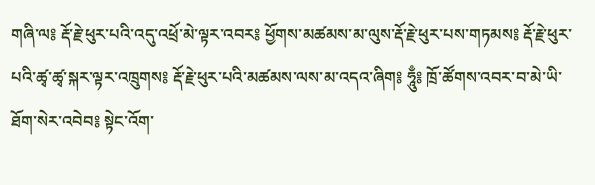གཞི་ལ༔ རྡོ་རྗེ་ཕུར་པའི་འདུ་འཕྲོ་མེ་ལྟར་འབར༔ ཕྱོགས་མཚམས་མ་ལུས་རྡོ་རྗེ་ཕུར་པས་གཏམས༔ རྡོ་རྗེ་ཕུར་པའི་ཚྭ་ཚྭ་སྐར་ལྟར་འཁྲུགས༔ རྡོ་རྗེ་ཕུར་པའི་མཚམས་ལས་མ་འདའ་ཞིག༔ ཧཱུྃ༔ ཁྲོ་ཚོགས་འབར་བ་མེ་ཡི་ཐོག་སེར་འབེབ༔ སྟེང་འོག་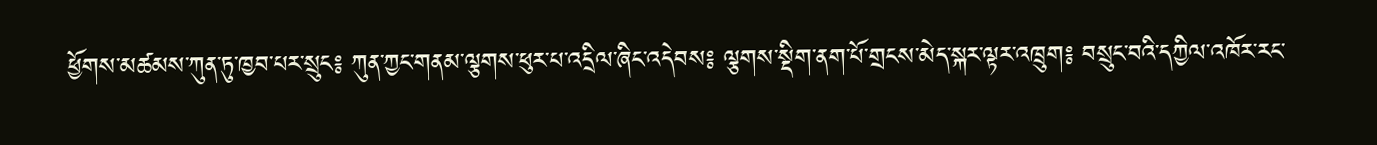ཕྱོགས་མཚམས་ཀུན་ཏུ་ཁྱབ་པར་སྲུང༔ ཀུན་ཀྱང་གནམ་ལྕགས་ཕུར་པ་འདྲིལ་ཞིང་འདེབས༔ ལྕགས་སྡིག་ནག་པོ་གྲངས་མེད་སྐར་ལྟར་འཁྲུག༔ བསྲུང་བའི་དཀྱིལ་འཁོར་རང་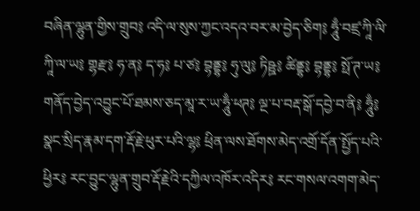བཞིན་ལྷུན་གྱིས་གྲུབ༔ འདི་ལ་སུས་ཀྱང་འདའ་བར་མ་བྱེད་ཅིག༔ ཧཱུྃ་བཛྲ་ཀཱི་ལི་ཀཱི་ལ་ཡ༔ གྷརྫ༔ ཧ་ན༔ ད་ཧ༔ པ་ཙ༔ བྷནྡྷ༔ ཧུ་ལུ༔ ཏིཥྛ༔ ཚིནྡྷ༔ བྷནྡྷ༔ སྥོ་ཊ་ཡ༔ གནོད་བྱེད་འབྱུང་པོ་ཐམས་ཅད་མཱ་ར་ཡ་ཧཱུྃ་ཕཊ༔ ལྔ་པ་བརྡ་སྒོ་དབྱེ་བ་ནི༔ ཧཱུྃ༔ སྣང་སྲིད་རྣམ་དག་རྡོ་རྗེ་ཕུར་པའི་ལྷ༔ ཕྲིན་ལས་ཐོགས་མེད་འགྲོ་དོན་སྤྱོད་པའི་ཕྱིར༔ རང་བྱུང་ལྷུན་གྲུབ་རྡོ་རྗེའི་དཀྱིལ་འཁོར་འདིར༔ རང་གསལ་འགག་མེད་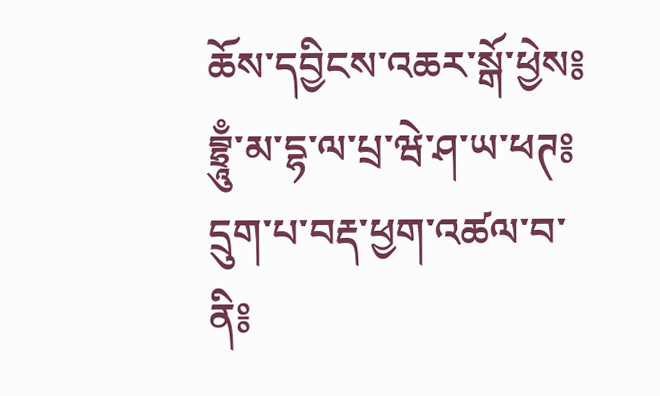ཆོས་དབྱིངས་འཆར་སྒོ་ཕྱེས༔ བྷྲཱུྃ་མ་དྷ་ལ་པྲ་ཝེ་ཤ་ཡ་ཕཊ༔ དྲུག་པ་བརྡ་ཕྱག་འཚལ་བ་ནི༔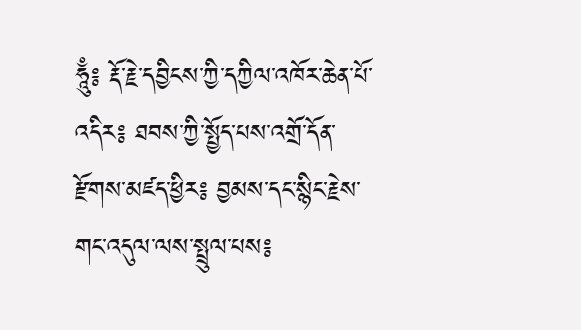ཧཱུྃ༔ རྡོ་རྗེ་དབྱིངས་ཀྱི་དཀྱིལ་འཁོར་ཆེན་པོ་འདིར༔ ཐབས་ཀྱི་སྤྱོད་པས་འགྲོ་དོན་རྫོགས་མཛད་ཕྱིར༔ བྱམས་དང་སྙིང་རྗེས་གང་འདུལ་ལས་སྤྲུལ་པས༔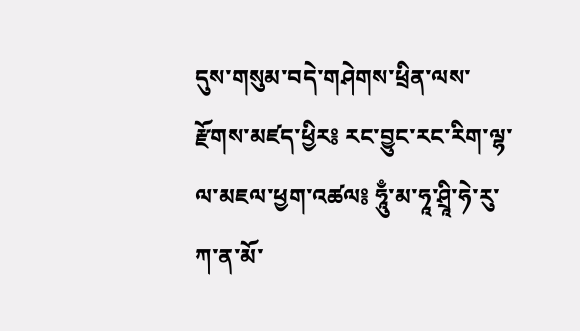དུས་གསུམ་བདེ་གཤེགས་ཕྲིན་ལས་རྫོགས་མཛད་ཕྱིར༔ རང་བྱུང་རང་རིག་ལྷ་ལ་མཇལ་ཕྱག་འཚལ༔ ཧཱུྃ་མ་ཧཱ་ཤྲཱི་ཧེ་རུ་ཀ་ན་མོ་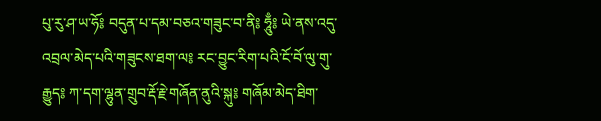པུ་རུ་ཤ་ཡ་ཧོ༔ བདུན་པ་དམ་བཅའ་གཟུང་བ་ནི༔ ཧཱུྃ༔ ཡེ་ནས་འདུ་འབྲལ་མེད་པའི་གཟུངས་ཐག་ལ༔ རང་བྱུང་རིག་པའི་ངོ་བོ་ལུ་གུ་རྒྱུད༔ ཀ་དག་ལྷུན་གྲུབ་རྡོ་རྗེ་གཞོན་ནུའི་སྐུ༔ གཞོམ་མེད་ཐིག་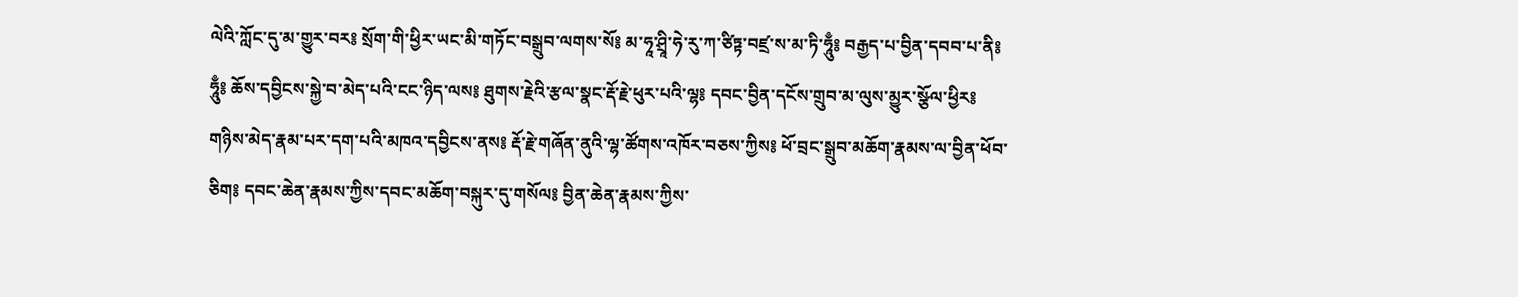ལེའི་ཀློང་དུ་མ་གྱུར་བར༔ སྲོག་གི་ཕྱིར་ཡང་མི་གཏོང་བསྒྲུབ་ལགས་སོ༔ མ་ཧཱ་ཤྲཱི་ཧེ་རུ་ཀ་ཙིཏྟ་བཛྲ་ས་མ་ཏི་ཧཱུྃ༔ བརྒྱད་པ་བྱིན་དབབ་པ་ནི༔ ཧཱུྃ༔ ཆོས་དབྱིངས་སྐྱེ་བ་མེད་པའི་ངང་ཉིད་ལས༔ ཐུགས་རྗེའི་རྩལ་སྣང་རྡོ་རྗེ་ཕུར་པའི་ལྷ༔ དབང་བྱིན་དངོས་གྲུབ་མ་ལུས་མྱུར་སྩོལ་ཕྱིར༔ གཉིས་མེད་རྣམ་པར་དག་པའི་མཁའ་དབྱིངས་ནས༔ རྡོ་རྗེ་གཞོན་ནུའི་ལྷ་ཚོགས་འཁོར་བཅས་ཀྱིས༔ ཕོ་བྲང་སྒྲུབ་མཆོག་རྣམས་ལ་བྱིན་ཕོབ་ཅིག༔ དབང་ཆེན་རྣམས་ཀྱིས་དབང་མཆོག་བསྐུར་དུ་གསོལ༔ བྱིན་ཆེན་རྣམས་ཀྱིས་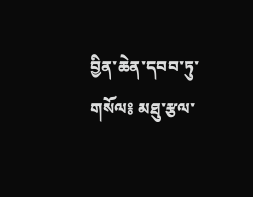བྱིན་ཆེན་དབབ་ཏུ་གསོལ༔ མཐུ་རྩལ་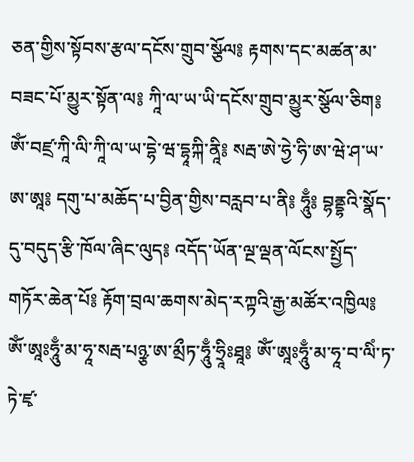ཅན་གྱིས་སྟོབས་རྩལ་དངོས་གྲུབ་སྩོལ༔ རྟགས་དང་མཚན་མ་བཟང་པོ་མྱུར་སྟོན་ལ༔ ཀཱི་ལ་ཡ་ཡི་དངོས་གྲུབ་མྱུར་སྩོལ་ཅིག༔ ཨོཾ་བཛྲ་ཀཱི་ལི་ཀཱི་ལ་ཡ་དྷེ་ཝ་དྷཱཀྐི་ནཱི༔ སརྦ་ཨེ་ཧྱེ་ཧི་ཨ་ཝེ་ཤ་ཡ་ཨ་ཨཱ༔ དགུ་པ་མཆོད་པ་བྱིན་གྱིས་བརླབ་པ་ནི༔ ཧཱུྃ༔ བྷནྡྷའི་སྣོད་དུ་བདུད་རྩི་ཁོལ་ཞིང་ལུད༔ འདོད་ཡོན་ལྔ་ལྡན་ལོངས་སྤྱོད་གཏོར་ཆེན་པོ༔ རྟོག་བྲལ་ཆགས་མེད་རཀྟའི་རྒྱ་མཚོར་འཁྱིལ༔ ཨོཾ་ཨཱཿཧཱུྃ་མ་ཧཱ་སརྦ་པཉྩ་ཨ་མྲྀཏ་ཧཱུྃ་ཧྲཱིཿཐཱ༔ ཨོཾ་ཨཱཿཧཱུྃ་མ་ཧཱ་བ་ལིཾ་ཏ་ཏེ་ཛྭ་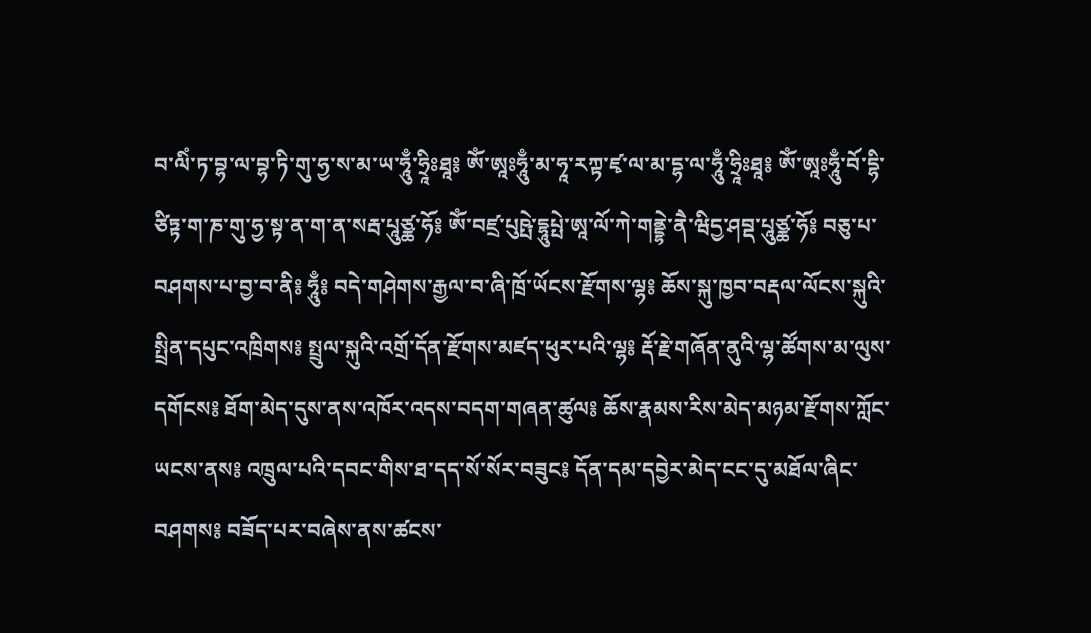བ་ལིཾ་ཏ་བྷ་ལ་བྷ་ཏི་གུ་ཧྱ་ས་མ་ཡ་ཧཱུྃ་ཧྲཱིཿཐཱ༔ ཨོཾ་ཨཱཿཧཱུྃ་མ་ཧཱ་རཀྟ་ཛྭ་ལ་མ་དྷ་ལ་ཧཱུྃ་ཧྲཱིཿཐཱ༔ ཨོཾ་ཨཱཿཧཱུྃ་བོ་དྷི་ཙིཏྟ་ག་ཎ་གུ་ཧྱ་སྟ་ན་ག་ན་སརྦ་པཱུཙྪ་ཧོ༔ ཨོཾ་བཛྲ་པུཥྤེ་དྷཱུཔྤེ་ཨཱ་ལོ་ཀེ་གནྡྷེ་ནཻ་ཝིདྱ་ཤབྡ་པཱུཙྪ་ཧོ༔ བཅུ་པ་བཤགས་པ་བྱ་བ་ནི༔ ཧཱུྃ༔ བདེ་གཤེགས་རྒྱལ་བ་ཞི་ཁྲོ་ཡོངས་རྫོགས་ལྷ༔ ཆོས་སྐུ་ཁྱབ་བརྡལ་ལོངས་སྐུའི་སྤྲིན་དཔུང་འཁྲིགས༔ སྤྲུལ་སྐུའི་འགྲོ་དོན་རྫོགས་མཛད་ཕུར་པའི་ལྷ༔ རྡོ་རྗེ་གཞོན་ནུའི་ལྷ་ཚོགས་མ་ལུས་དགོངས༔ ཐོག་མེད་དུས་ནས་འཁོར་འདས་བདག་གཞན་ཚུལ༔ ཆོས་རྣམས་རིས་མེད་མཉམ་རྫོགས་ཀློང་ཡངས་ནས༔ འཁྲུལ་པའི་དབང་གིས་ཐ་དད་སོ་སོར་བཟུང༔ དོན་དམ་དབྱེར་མེད་ངང་དུ་མཐོལ་ཞིང་བཤགས༔ བཟོད་པར་བཞེས་ནས་ཚངས་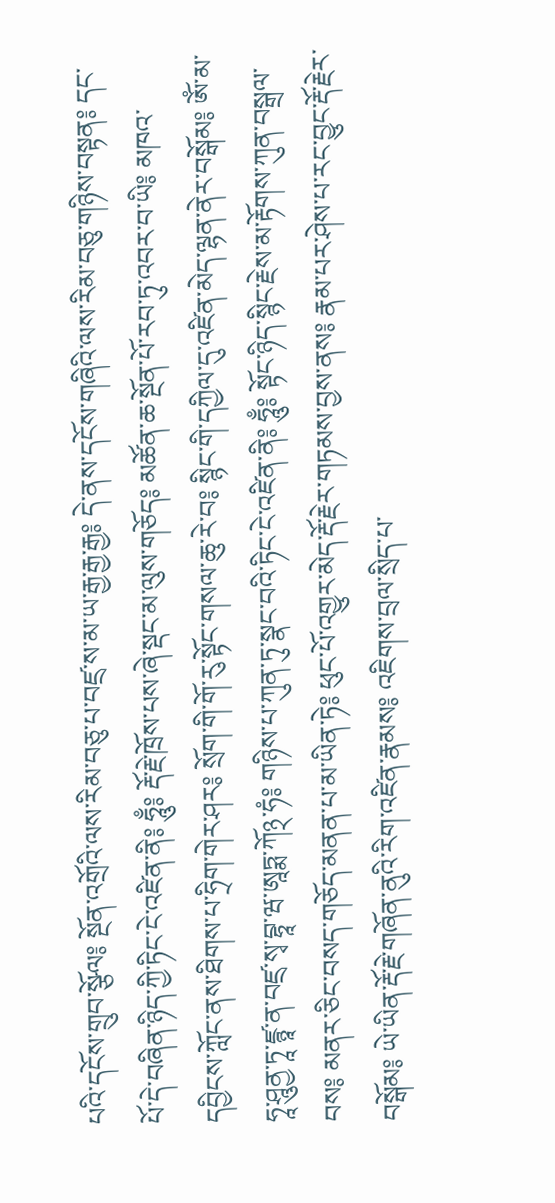པའི་དངོས་གྲུབ་སྩོལ༔ སྔོན་འགྲོའི་ལས་རིམ་བཅུ་པ་བཛྲ་ས་མ་ཡ་རྒྱ་རྒྱ་རྒྱ༔ དེ་ནས་དངོས་གཞིའི་ལས་རིམ་བཅུ་གཉིས་བསྟན༔ དང་པོ་དེ་བཞིན་ཉིད་ཀྱི་ཏིང་ངེ་འཛིན་ནི༔ ཧཱུྃ༔ རྡོ་རྗེ་ཁྲོས་པས་ཞེ་སྡང་མ་ལུས་གཅོད༔ མཚོན་ཆ་སྔོན་པོ་རབ་ཏུ་འབར་བ་ཡི༔ མཁའ་དབྱིངས་ཀློང་ནས་ཐིགས་པ་ཧྲིག་གེར་ཤར༔ སྲོག་གི་གོ་རུ་སྟོང་གསལ་ཆུ་རེ་བ༔ སྙིང་གི་དཀྱིལ་དུ་འཛིན་མེད་ལྷན་ནེར་བསྒོམ༔ ཨོཾ་མ་ཧཱ་ཤཱུནྱ་ཏཱ་ཛྙཱ་ན་བཛྲ་སྭ་བྷཱ་ཝ་ཨཱཏྨ་ཀོ྅་ཧཾ༔ གཉིས་པ་ཀུན་ཏུ་སྣང་བའི་ཏིང་ངེ་འཛིན་ནི༔ ཧཱུྃ༔ སྟོང་ཉིད་སྙིང་རྗེས་མ་རྟོགས་ཀུན་བསྒྲལ་བས༔ མནར་ཅིང་བསད་གཅོད་མནན་པ་མ་ཡིན་ཏེ༔ ཕུང་པོ་འགྱུར་མེད་རྡོ་རྗེར་གཏམས་བྱས་ནས༔ རྣམ་པར་ཤེས་པ་རང་བྱུང་རྡོ་རྗེར་བསྒོམ༔ ཡེ་ཡིན་རྡོ་རྗེ་གཞོན་ནུའི་རིག་འཛིན་རྣམས༔ འཇིགས་བྲལ་སྲིད་པ་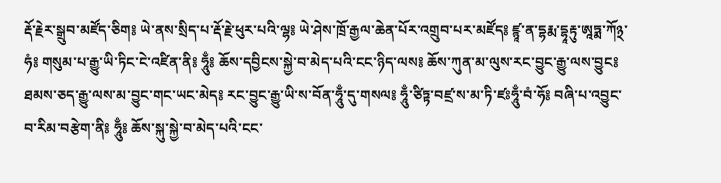རྡོ་རྗེར་སྒྲུབ་མཛོད་ཅིག༔ ཡེ་ནས་སྲིད་པ་རྡོ་རྗེ་ཕུར་པའི་ལྷ༔ ཡེ་ཤེས་ཁྲོ་རྒྱལ་ཆེན་པོར་འགྲུབ་པར་མཛོད༔ ཛྙཱ་ན་དྷརྨ་དྷཱརྟུ་ཨཱཏྨ་ཀོ྅་ཧཾ༔ གསུམ་པ་རྒྱུ་ཡི་ཏིང་ངེ་འཛིན་ནི༔ ཧཱུྃ༔ ཆོས་དབྱིངས་སྐྱེ་བ་མེད་པའི་ངང་ཉིད་ལས༔ ཆོས་ཀུན་མ་ལུས་རང་བྱུང་རྒྱུ་ལས་བྱུང༔ ཐམས་ཅད་རྒྱུ་ལས་མ་བྱུང་གང་ཡང་མེད༔ རང་བྱུང་རྒྱུ་ཡི་ས་བོན་ཧཱུྃ་དུ་གསལ༔ ཧཱུྃ་ཙིཏྟ་བཛྲ་ས་མ་ཏི་ཛཿཧཱུྃ་བཾ་ཧོ༔ བཞི་པ་འབྱུང་བ་རིམ་བརྩེག་ནི༔ ཧཱུྃ༔ ཆོས་སྐུ་སྐྱེ་བ་མེད་པའི་ངང་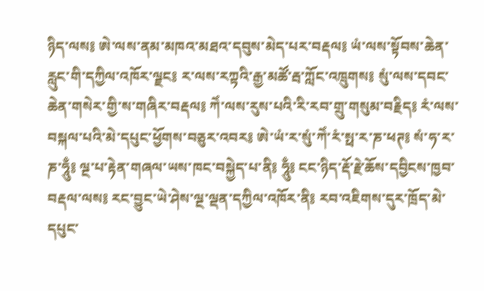ཉིད་ལས༔ ཨེ་ལས་ནམ་མཁའ་མཐའ་དབུས་མེད་པར་བརྡལ༔ ཡཾ་ལས་སྟོབས་ཆེན་རླུང་གི་དཀྱིལ་འཁོར་ལྗང༔ ར་ལས་རཀྟའི་རྒྱ་མཚོ་རྦ་ཀློང་འཁྲུགས༔ སུཾ་ལས་དབང་ཆེན་གསེར་གྱི་ས་གཞིར་བརྡལ༔ ཀེཾ་ལས་རུས་པའི་རི་རབ་གྲུ་གསུམ་བརྗིད༔ རཾ་ལས་བསྐལ་པའི་མེ་དཔུང་ཕྱོགས་བཅུར་འབར༔ ཨེ་ཡཾ་ར་སུཾ་ཀེཾ་རཾ་སྥ་ར་ཎ་ཕཊ༔ སཾ་ཧ་ར་ཎ་ཧཱུྃ༔ ལྔ་པ་རྟེན་གཞལ་ཡས་ཁང་བསྐྱེད་པ་ནི༔ ཧཱུྃ༔ ངང་ཉིད་རྡོ་རྗེ་ཆོས་དབྱིངས་ཁྱབ་བརྡལ་ལས༔ རང་བྱུང་ཡེ་ཤེས་ལྔ་ལྡན་དཀྱིལ་འཁོར་ནི༔ རབ་འཇིགས་དུར་ཁྲོད་མེ་དཔུང་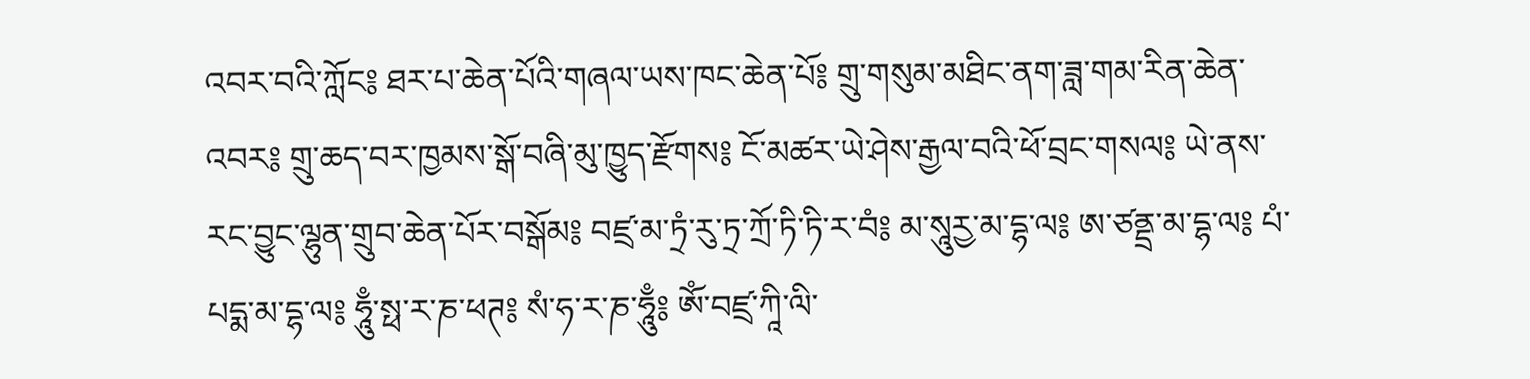འབར་བའི་ཀློང༔ ཐར་པ་ཆེན་པོའི་གཞལ་ཡས་ཁང་ཆེན་པོ༔ གྲུ་གསུམ་མཐིང་ནག་ཟླ་གམ་རིན་ཆེན་འབར༔ གྲུ་ཆད་བར་ཁྱམས་སྒོ་བཞི་མུ་ཁྱུད་རྫོགས༔ ངོ་མཚར་ཡེ་ཤེས་རྒྱལ་བའི་ཕོ་བྲང་གསལ༔ ཡེ་ནས་རང་བྱུང་ལྷུན་གྲུབ་ཆེན་པོར་བསྒོམ༔ བཛྲ་མ་ཏྲཾ་རུ་ཏྲ་ཀྲོ་ཏི་ཏི་ར་བཾ༔ མ་སཱུརྱ་མ་དྷ་ལ༔ ཨ་ཙནྡྲ་མ་དྷ་ལ༔ པཾ་པདྨ་མ་དྷ་ལ༔ ཧཱུྃ་སྥ་ར་ཎ་ཕཊ༔ སཾ་ཧ་ར་ཎ་ཧཱུྃ༔ ཨོཾ་བཛྲ་ཀཱི་ལི་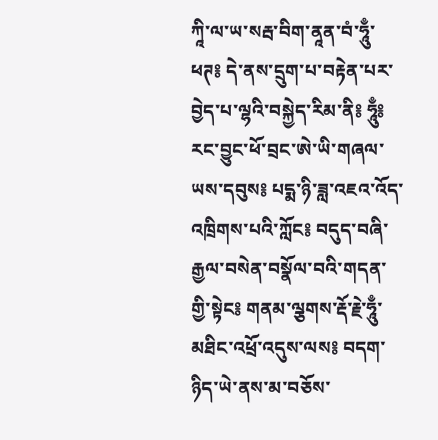ཀཱི་ལ་ཡ་སརྦ་བིག་ནཱན་བཾ་ཧཱུྃ་ཕཊ༔ དེ་ནས་དྲུག་པ་བརྟེན་པར་བྱེད་པ་ལྷའི་བསྐྱེད་རིམ་ནི༔ ཧཱུྃ༔ རང་བྱུང་ཕོ་བྲང་ཨེ་ཡི་གཞལ་ཡས་དབུས༔ པདྨ་ཉི་ཟླ་འཇའ་འོད་འཁྲིགས་པའི་ཀློང༔ བདུད་བཞི་རྒྱལ་བསེན་བསྣོལ་བའི་གདན་གྱི་སྟེང༔ གནམ་ལྕགས་རྡོ་རྗེ་ཧཱུྃ་མཐིང་འཕྲོ་འདུས་ལས༔ བདག་ཉིད་ཡེ་ནས་མ་བཅོས་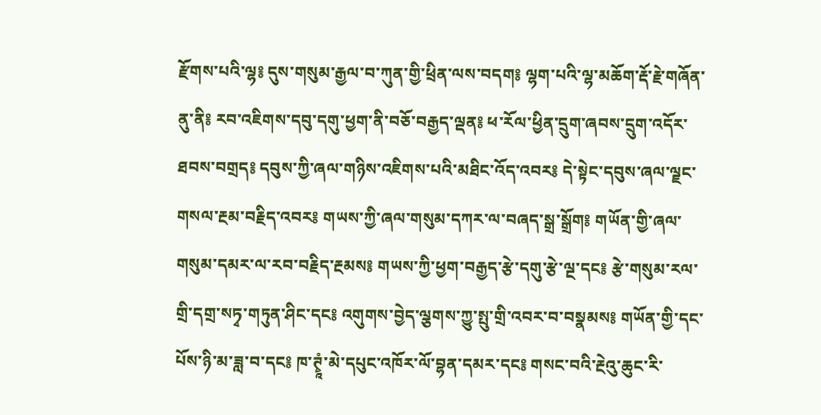རྫོགས་པའི་ལྷ༔ དུས་གསུམ་རྒྱལ་བ་ཀུན་གྱི་ཕྲིན་ལས་བདག༔ ལྷག་པའི་ལྷ་མཆོག་རྡོ་རྗེ་གཞོན་ནུ་ནི༔ རབ་འཇིགས་དབུ་དགུ་ཕྱག་ནི་བཅོ་བརྒྱད་ལྡན༔ ཕ་རོལ་ཕྱིན་དྲུག་ཞབས་དྲུག་འདོར་ཐབས་བགྲད༔ དབུས་ཀྱི་ཞལ་གཉིས་འཇིགས་པའི་མཐིང་འོད་འབར༔ དེ་སྟེང་དབུས་ཞལ་ལྗང་གསལ་རྔམ་བརྗིད་འབར༔ གཡས་ཀྱི་ཞལ་གསུམ་དཀར་ལ་བཞད་སྒྲ་སྒྲོག༔ གཡོན་གྱི་ཞལ་གསུམ་དམར་ལ་རབ་བརྗིད་རྔམས༔ གཡས་ཀྱི་ཕྱག་བརྒྱད་རྩེ་དགུ་རྩེ་ལྔ་དང༔ རྩེ་གསུམ་རལ་གྲི་དགྲ་སཏྭ་གཏུན་ཤིང་དང༔ འགུགས་བྱེད་ལྕགས་ཀྱུ་སྤུ་གྲི་འབར་བ་བསྣམས༔ གཡོན་གྱི་དང་པོས་ཉི་མ་ཟླ་བ་དང༔ ཁ་ཊྭཱཾ་མེ་དཔུང་འཁོར་ལོ་བྷན་དམར་དང༔ གསང་བའི་རྔེའུ་ཆུང་རི་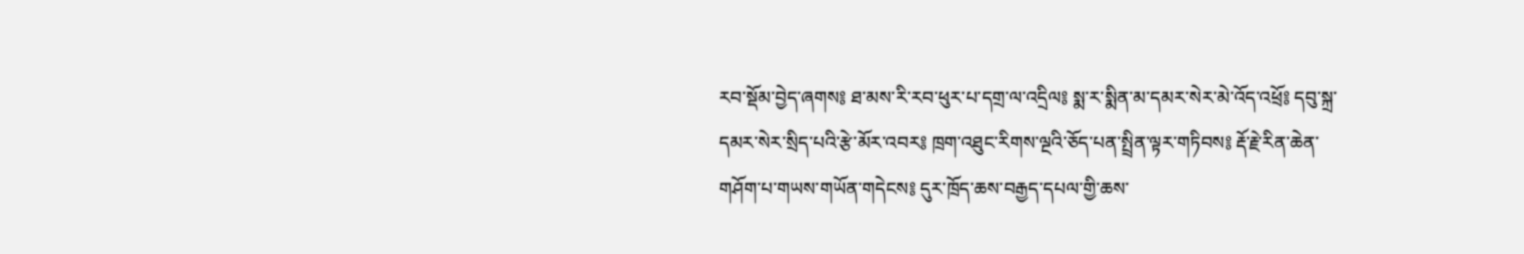རབ་སྡོམ་བྱེད་ཞགས༔ ཐ་མས་རི་རབ་ཕུར་པ་དགྲ་ལ་འདྲིལ༔ སྨ་ར་སྨིན་མ་དམར་སེར་མེ་འོད་འཕྲོ༔ དབུ་སྐྲ་དམར་སེར་སྲིད་པའི་རྩེ་མོར་འབར༔ ཁྲག་འཐུང་རིགས་ལྔའི་ཅོད་པན་སྤྲིན་ལྟར་གཏིབས༔ རྡོ་རྗེ་རིན་ཆེན་གཤོག་པ་གཡས་གཡོན་གདེངས༔ དུར་ཁྲོད་ཆས་བརྒྱད་དཔལ་གྱི་ཆས་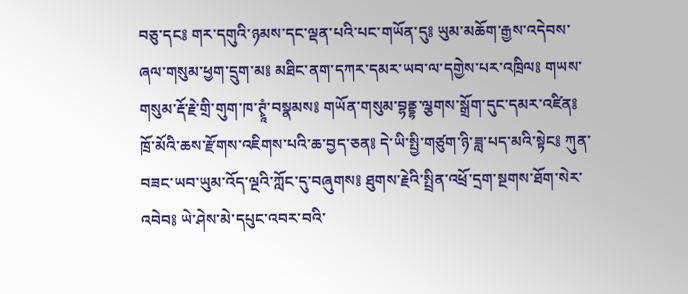བཅུ་དང༔ གར་དགུའི་ཉམས་དང་ལྡན་པའི་པང་གཡོན་དུ༔ ཡུམ་མཆོག་རྒྱས་འདེབས་ཞལ་གསུམ་ཕྱག་དྲུག་མ༔ མཐིང་ནག་དཀར་དམར་ཡབ་ལ་དགྱེས་པར་འཁྲིལ༔ གཡས་གསུམ་རྡོ་རྗེ་གྲི་གུག་ཁ་ཊྭཱཾ་བསྣམས༔ གཡོན་གསུམ་བྷནྡྷ་ལྕགས་སྒྲོག་དུང་དམར་འཛིན༔ ཁྲོ་མོའི་ཆས་རྫོགས་འཇིགས་པའི་ཆ་བྱད་ཅན༔ དེ་ཡི་སྤྱི་གཙུག་ཉི་ཟླ་པད་མའི་སྟེང༔ ཀུན་བཟང་ཡབ་ཡུམ་འོད་ལྔའི་ཀློང་དུ་བཞུགས༔ ཐུགས་རྗེའི་སྤྲིན་འཕྲོ་དྲག་སྔགས་ཐོག་སེར་འབེབ༔ ཡེ་ཤེས་མེ་དཔུང་འབར་བའི་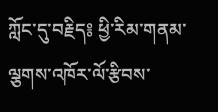ཀློང་དུ་བརྗིད༔ ཕྱི་རིམ་གནམ་ལྕགས་འཁོར་ལོ་རྩིབས་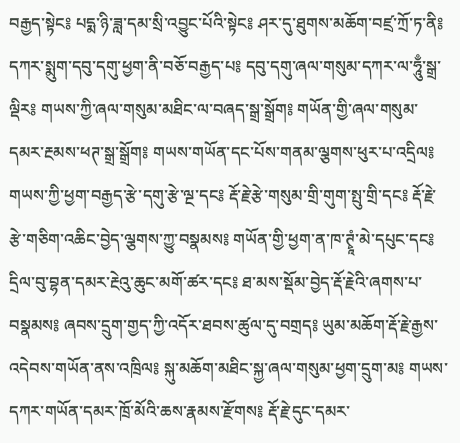བརྒྱད་སྟེང༔ པདྨ་ཉི་ཟླ་དམ་སྲི་འབྱུང་པོའི་སྟེང༔ ཤར་དུ་ཐུགས་མཆོག་བཛྲ་ཀྲོ་ཏ་ནི༔ དཀར་སྨུག་དབུ་དགུ་ཕྱག་ནི་བཅོ་བརྒྱད་པ༔ དབུ་དགུ་ཞལ་གསུམ་དཀར་ལ་ཧཱུྃ་སྒྲ་ལྡིར༔ གཡས་ཀྱི་ཞལ་གསུམ་མཐིང་ལ་བཞད་སྒྲ་སྒྲོག༔ གཡོན་གྱི་ཞལ་གསུམ་དམར་རྔམས་ཕཊ་སྒྲ་སྒྲོག༔ གཡས་གཡོན་དང་པོས་གནམ་ལྕགས་ཕུར་པ་འདྲིལ༔ གཡས་ཀྱི་ཕྱག་བརྒྱད་རྩེ་དགུ་རྩེ་ལྔ་དང༔ རྡོ་རྗེ་རྩེ་གསུམ་གྲི་གུག་སྤུ་གྲི་དང༔ རྡོ་རྗེ་རྩེ་གཅིག་འཆིང་བྱེད་ལྕགས་ཀྱུ་བསྣམས༔ གཡོན་གྱི་ཕྱག་ན་ཁ་ཊྭཱཾ་མེ་དཔུང་དང༔ དྲིལ་བུ་བྷན་དམར་རྔེའུ་ཆུང་མགོ་ཚར་དང༔ ཐ་མས་སྡོམ་བྱེད་རྡོ་རྗེའི་ཞགས་པ་བསྣམས༔ ཞབས་དྲུག་གྱད་ཀྱི་འདོར་ཐབས་ཚུལ་དུ་བགྲད༔ ཡུམ་མཆོག་རྡོ་རྗེ་རྒྱས་འདེབས་གཡོན་ནས་འཁྲིལ༔ སྐུ་མཆོག་མཐིང་སྐྱ་ཞལ་གསུམ་ཕྱག་དྲུག་མ༔ གཡས་དཀར་གཡོན་དམར་ཁྲོ་མོའི་ཆས་རྣམས་རྫོགས༔ རྡོ་རྗེ་དུང་དམར་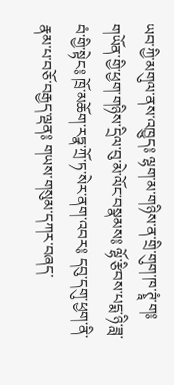ཡབ་ཀྱི་མགུལ་ནས་འཁྱུད༔ ལྷག་མ་གཉིས་ན་གྲི་གུག་ཁ་ཊྭཱཾ་ག༔ གཡོན་གྱི་ཕྱག་གཉིས་དྲིལ་བུ་མེ་ལོང་བསྣམས༔ ལྷོ་རྩིབས་པདྨ་ཉི་ཟླ་བཾ་གྱི་སྟེང༔ ཁྲོ་མཆོག་རཏྣ་ཀྲོ་ཏ་སེར་ནག་འབར༔ དབུ་དགུ་ཕྱག་ནི་རྣམ་པ་བཅོ་བརྒྱད་ལྡན༔ གཡས་གསུམ་དཀར་བཞད་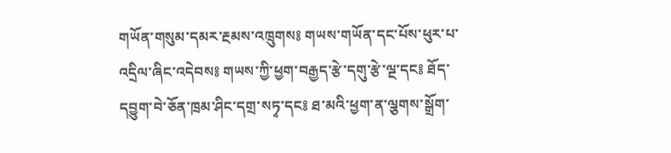གཡོན་གསུམ་དམར་རྔམས་འཁྲུགས༔ གཡས་གཡོན་དང་པོས་ཕུར་པ་འདྲིལ་ཞིང་འདེབས༔ གཡས་ཀྱི་ཕྱག་བརྒྱད་རྩེ་དགུ་རྩེ་ལྔ་དང༔ ཐོད་དབྱུག་བེ་ཅོན་ཁྲམ་ཤིང་དགྲ་སཏྭ་དང༔ ཐ་མའི་ཕྱག་ན་ལྕགས་སྒྲོག་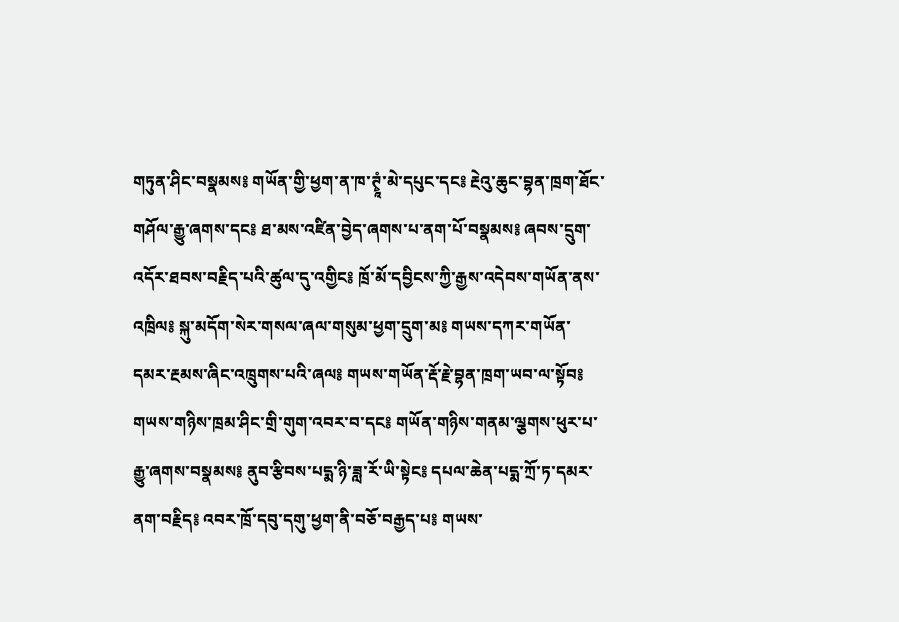གཏུན་ཤིང་བསྣམས༔ གཡོན་གྱི་ཕྱག་ན་ཁ་ཊྭཱཾ་མེ་དཔུང་དང༔ རྔེའུ་ཆུང་བྷན་ཁྲག་ཐོང་གཤོལ་རྒྱུ་ཞགས་དང༔ ཐ་མས་འཛིན་བྱེད་ཞགས་པ་ནག་པོ་བསྣམས༔ ཞབས་དྲུག་འདོར་ཐབས་བརྗིད་པའི་ཚུལ་དུ་འགྱིང༔ ཁྲོ་མོ་དབྱིངས་ཀྱི་རྒྱས་འདེབས་གཡོན་ནས་འཁྲིལ༔ སྐུ་མདོག་སེར་གསལ་ཞལ་གསུམ་ཕྱག་དྲུག་མ༔ གཡས་དཀར་གཡོན་དམར་རྔམས་ཞིང་འཁྲུགས་པའི་ཞལ༔ གཡས་གཡོན་རྡོ་རྗེ་བྷན་ཁྲག་ཡབ་ལ་སྟོབ༔ གཡས་གཉིས་ཁྲམ་ཤིང་གྲི་གུག་འབར་བ་དང༔ གཡོན་གཉིས་གནམ་ལྕགས་ཕུར་པ་རྒྱུ་ཞགས་བསྣམས༔ ནུབ་རྩིབས་པདྨ་ཉི་ཟླ་རོ་ཡི་སྟེང༔ དཔལ་ཆེན་པདྨ་ཀྲོ་ཏ་དམར་ནག་བརྗིད༔ འབར་ཁྲོ་དབུ་དགུ་ཕྱག་ནི་བཅོ་བརྒྱད་པ༔ གཡས་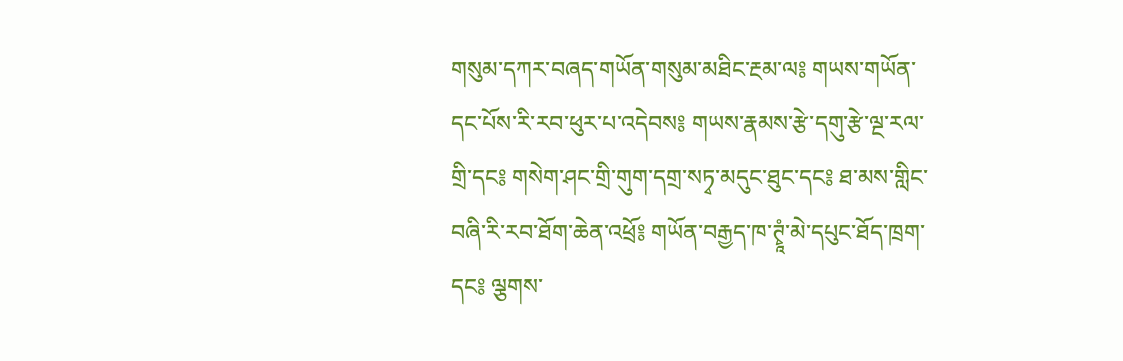གསུམ་དཀར་བཞད་གཡོན་གསུམ་མཐིང་རྔམ་ལ༔ གཡས་གཡོན་དང་པོས་རི་རབ་ཕུར་པ་འདེབས༔ གཡས་རྣམས་རྩེ་དགུ་རྩེ་ལྔ་རལ་གྲི་དང༔ གསེག་ཤང་གྲི་གུག་དགྲ་སཏྭ་མདུང་ཐུང་དང༔ ཐ་མས་གླིང་བཞི་རི་རབ་ཐོག་ཆེན་འཕྲོ༔ གཡོན་བརྒྱད་ཁ་ཊྭཱཾ་མེ་དཔུང་ཐོད་ཁྲག་དང༔ ལྕགས་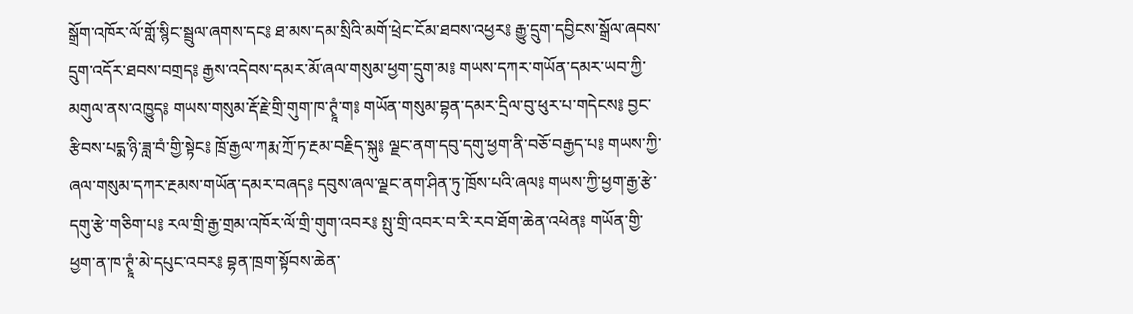སྒྲོག་འཁོར་ལོ་གློ་སྙིང་སྦྲུལ་ཞགས་དང༔ ཐ་མས་དམ་སྲིའི་མགོ་ཕྲེང་ངོམ་ཐབས་འཕྱར༔ རྒྱུ་དྲུག་དབྱིངས་སྒྲོལ་ཞབས་དྲུག་འདོར་ཐབས་བགྲད༔ རྒྱས་འདེབས་དམར་མོ་ཞལ་གསུམ་ཕྱག་དྲུག་མ༔ གཡས་དཀར་གཡོན་དམར་ཡབ་ཀྱི་མགུལ་ནས་འཁྱུད༔ གཡས་གསུམ་རྡོ་རྗེ་གྲི་གུག་ཁ་ཊྭཱཾ་ག༔ གཡོན་གསུམ་བྷན་དམར་དྲིལ་བུ་ཕུར་པ་གདེངས༔ བྱང་རྩིབས་པདྨ་ཉི་ཟླ་བཾ་གྱི་སྟེང༔ ཁྲོ་རྒྱལ་ཀརྨ་ཀྲོ་ཏ་རྔམ་བརྗིད་སྐུ༔ ལྗང་ནག་དབུ་དགུ་ཕྱག་ནི་བཅོ་བརྒྱད་པ༔ གཡས་ཀྱི་ཞལ་གསུམ་དཀར་རྔམས་གཡོན་དམར་བཞད༔ དབུས་ཞལ་ལྗང་ནག་ཤིན་ཏུ་ཁྲོས་པའི་ཞལ༔ གཡས་ཀྱི་ཕྱག་རྒྱ་རྩེ་དགུ་རྩེ་གཅིག་པ༔ རལ་གྲི་རྒྱ་གྲམ་འཁོར་ལོ་གྲི་གུག་འབར༔ སྤུ་གྲི་འབར་བ་རི་རབ་ཐོག་ཆེན་འཕེན༔ གཡོན་གྱི་ཕྱག་ན་ཁ་ཊྭཱཾ་མེ་དཔུང་འབར༔ བྷན་ཁྲག་སྟོབས་ཆེན་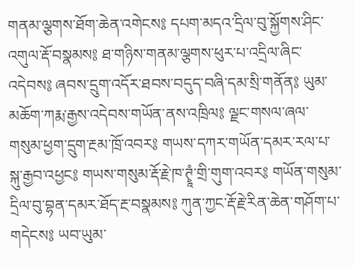གནམ་ལྕགས་ཐོག་ཆེན་འགེངས༔ དཔག་མདའ་དྲིལ་བུ་སྐྱོགས་ཤིང་འགུལ་རྡོ་བསྣམས༔ ཐ་གཉིས་གནམ་ལྕགས་ཕུར་པ་འདྲིལ་ཞིང་འདེབས༔ ཞབས་དྲུག་འདོར་ཐབས་བདུད་བཞི་དམ་སྲི་གནོན༔ ཡུམ་མཆོག་ཀརྨ་རྒྱས་འདེབས་གཡོན་ནས་འཁྲིལ༔ ལྗང་གསལ་ཞལ་གསུམ་ཕྱག་དྲུག་རྔམ་ཁྲོ་འབར༔ གཡས་དཀར་གཡོན་དམར་རལ་པ་སྐུ་རྒྱབ་འཕྱང༔ གཡས་གསུམ་རྡོ་རྗེ་ཁ་ཊྭཱཾ་གྲི་གུག་འབར༔ གཡོན་གསུམ་དྲིལ་བུ་བྷན་དམར་ཐོད་རྔ་བསྣམས༔ ཀུན་ཀྱང་རྡོ་རྗེ་རིན་ཆེན་གཤོག་པ་གདེངས༔ ཡབ་ཡུམ་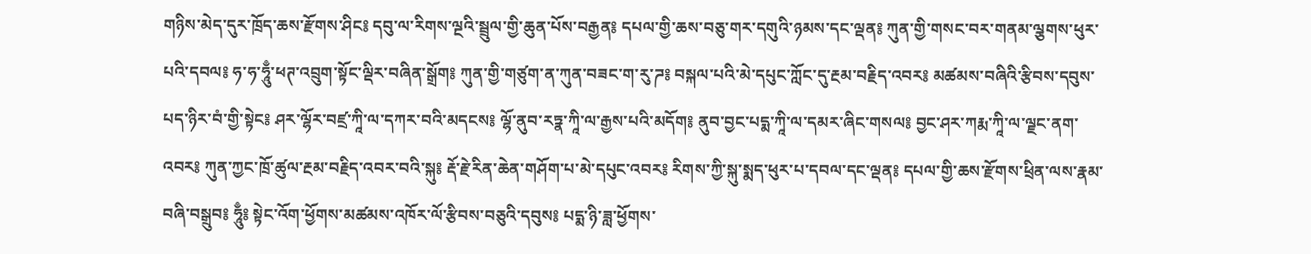གཉིས་མེད་དུར་ཁྲོད་ཆས་རྫོགས་ཤིང༔ དབུ་ལ་རིགས་ལྔའི་སྦྲུལ་གྱི་ཆུན་པོས་བརྒྱན༔ དཔལ་གྱི་ཆས་བཅུ་གར་དགུའི་ཉམས་དང་ལྡན༔ ཀུན་གྱི་གསང་བར་གནམ་ལྕགས་ཕུར་པའི་དབལ༔ ཧ་ཧ་ཧཱུྃ་ཕཊ་འབྲུག་སྟོང་ལྡིར་བཞིན་སྒྲོག༔ ཀུན་གྱི་གཙུག་ན་ཀུན་བཟང་ག་རུ་ཌ༔ བསྐལ་པའི་མེ་དཔུང་ཀློང་དུ་རྔམ་བརྗིད་འབར༔ མཚམས་བཞིའི་རྩིབས་དབུས་པད་ཉིར་བཾ་གྱི་སྟེང༔ ཤར་ལྷོར་བཛྲ་ཀཱི་ལ་དཀར་བའི་མདངས༔ ལྷོ་ནུབ་རཏྣ་ཀཱི་ལ་རྒྱས་པའི་མདོག༔ ནུབ་བྱང་པདྨ་ཀཱི་ལ་དམར་ཞིང་གསལ༔ བྱང་ཤར་ཀརྨ་ཀཱི་ལ་ལྗང་ནག་འབར༔ ཀུན་ཀྱང་ཁྲོ་ཚུལ་རྔམ་བརྗིད་འབར་བའི་སྐུ༔ རྡོ་རྗེ་རིན་ཆེན་གཤོག་པ་མེ་དཔུང་འབར༔ རིགས་ཀྱི་སྐུ་སྨད་ཕུར་པ་དབལ་དང་ལྡན༔ དཔལ་གྱི་ཆས་རྫོགས་ཕྲིན་ལས་རྣམ་བཞི་བསྒྲུབ༔ ཧཱུྃ༔ སྟེང་འོག་ཕྱོགས་མཚམས་འཁོར་ལོ་རྩིབས་བཅུའི་དབུས༔ པདྨ་ཉི་ཟླ་ཕྱོགས་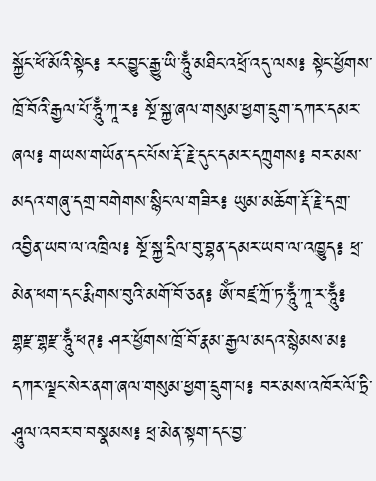སྐྱོང་ཕོ་མོའི་སྟེང༔ རང་བྱུང་རྒྱུ་ཡི་ཧཱུྃ་མཐིང་འཕྲོ་འདུ་ལས༔ སྟེང་ཕྱོགས་ཁྲོ་བོའི་རྒྱལ་པོ་ཧཱུྃ་ཀཱ་ར༔ སྔོ་སྐྱ་ཞལ་གསུམ་ཕྱག་དྲུག་དཀར་དམར་ཞལ༔ གཡས་གཡོན་དང་པོས་རྡོ་རྗེ་དུང་དམར་དཀྲུགས༔ བར་མས་མདའ་གཞུ་དགྲ་བགེགས་སྙིང་ལ་གཟིར༔ ཡུམ་མཆོག་རྡོ་རྗེ་དགྲ་འབྱིན་ཡབ་ལ་འཁྲིལ༔ སྔོ་སྐྱ་དྲིལ་བུ་བྷན་དམར་ཡབ་ལ་འཁྱུད༔ ཕྲ་མེན་ཕག་དང་རྨིགས་བུའི་མགོ་བོ་ཅན༔ ཨོཾ་བཛྲ་ཀྲོ་ཏ་ཧཱུྃ་ཀཱ་ར་ཧཱུྃ༔ གྷརྫ་གྷརྫ་ཧཱུྃ་ཕཊ༔ ཤར་ཕྱོགས་ཁྲོ་བོ་རྣམ་རྒྱལ་མདའ་སྙེམས་མ༔ དཀར་ལྗང་སེར་ནག་ཞལ་གསུམ་ཕྱག་དྲུག་པ༔ བར་མས་འཁོར་ལོ་ཏྲི་ཤཱུལ་འབར་བ་བསྣམས༔ ཕྲ་མེན་སྟག་དང་བྱ་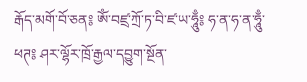རྒོད་མགོ་བོ་ཅན༔ ཨོཾ་བཛྲ་ཀྲོ་ཏ་བི་ཛ་ཡ་ཧཱུྃ༔ ཧ་ན་ཧ་ན་ཧཱུྃ་ཕཊ༔ ཤར་ལྷོར་ཁྲོ་རྒྱལ་དབྱུག་སྔོན་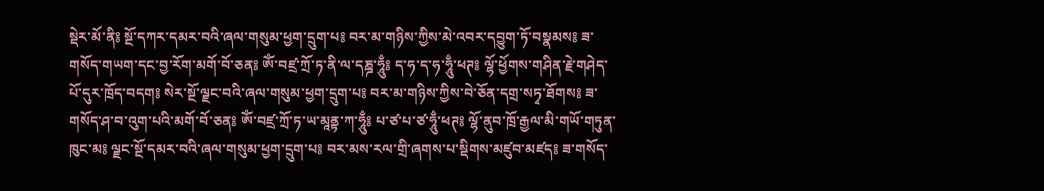སྡེར་མོ་ནི༔ སྔོ་དཀར་དམར་བའི་ཞལ་གསུམ་ཕྱག་དྲུག་པ༔ བར་མ་གཉིས་ཀྱིས་མེ་འབར་དབྱུག་ཏོ་བསྣམས༔ ཟ་གསོད་གཡག་དང་བྱ་རོག་མགོ་བོ་ཅན༔ ཨོཾ་བཛྲ་ཀྲོ་ཏ་ནི་ལ་དཎྜ་ཧཱུྃ༔ ད་ཧ་ད་ཧ་ཧཱུྃ་ཕཊ༔ ལྷོ་ཕྱོགས་གཤིན་རྗེ་གཤེད་པོ་དུར་ཁྲོད་བདག༔ སེར་སྔོ་ལྗང་བའི་ཞལ་གསུམ་ཕྱག་དྲུག་པ༔ བར་མ་གཉིས་ཀྱིས་བེ་ཅོན་དགྲ་སཏྭ་ཐོགས༔ ཟ་གསོད་ཤ་བ་འུག་པའི་མགོ་བོ་ཅན༔ ཨོཾ་བཛྲ་ཀྲོ་ཏ་ཡ་མཱནྟ་ཀ་ཧཱུྃ༔ པ་ཙ་པ་ཙ་ཧཱུྃ་ཕཊ༔ ལྷོ་ནུབ་ཁྲོ་རྒྱལ་མི་གཡོ་གཏུན་ཁུང་མ༔ ལྗང་སྔོ་དམར་བའི་ཞལ་གསུམ་ཕྱག་དྲུག་པ༔ བར་མས་རལ་གྲི་ཞགས་པ་སྡིགས་མཛུབ་མཛད༔ ཟ་གསོད་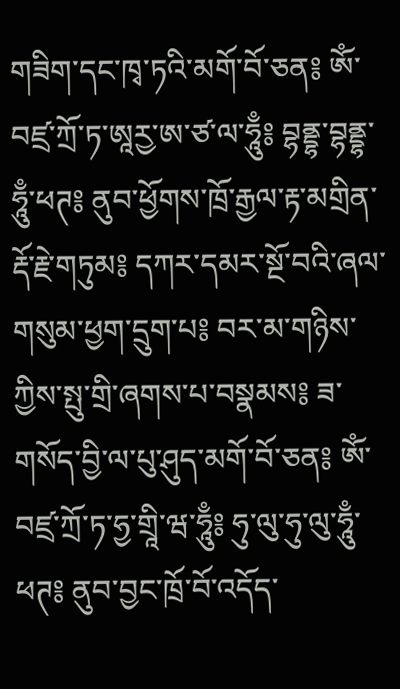གཟིག་དང་ཁྭ་ཏའི་མགོ་བོ་ཅན༔ ཨོཾ་བཛྲ་ཀྲོ་ཏ་ཨཱརྱ་ཨ་ཙ་ལ་ཧཱུྃ༔ བྷནྡྷ་བྷནྡྷ་ཧཱུྃ་ཕཊ༔ ནུབ་ཕྱོགས་ཁྲོ་རྒྱལ་རྟ་མགྲིན་རྡོ་རྗེ་གཏུམ༔ དཀར་དམར་སྔོ་བའི་ཞལ་གསུམ་ཕྱག་དྲུག་པ༔ བར་མ་གཉིས་ཀྱིས་སྤུ་གྲི་ཞགས་པ་བསྣམས༔ ཟ་གསོད་བྱི་ལ་པུ་ཤུད་མགོ་བོ་ཅན༔ ཨོཾ་བཛྲ་ཀྲོ་ཏ་ཧྱ་གྲཱི་ཝ་ཧཱུྃ༔ ཧུ་ལུ་ཧུ་ལུ་ཧཱུྃ་ཕཊ༔ ནུབ་བྱང་ཁྲོ་བོ་འདོད་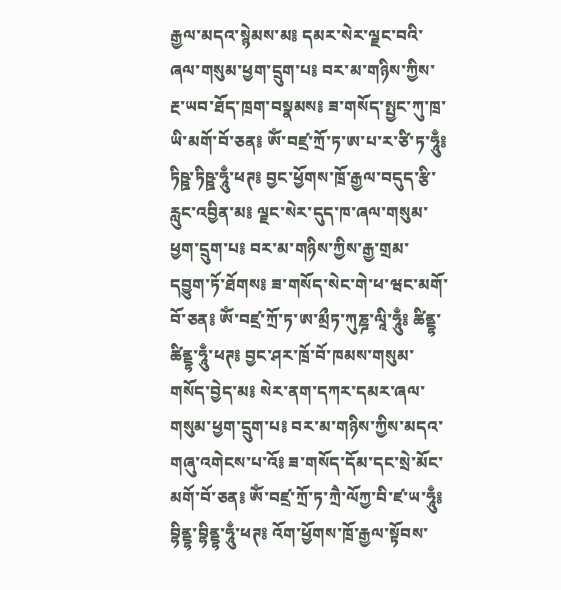རྒྱལ་མདའ་སྙེམས་མ༔ དམར་སེར་ལྗང་བའི་ཞལ་གསུམ་ཕྱག་དྲུག་པ༔ བར་མ་གཉིས་ཀྱིས་རྔ་ཡབ་ཐོད་ཁྲག་བསྣམས༔ ཟ་གསོད་སྤྱང་ཀུ་ཁྲ་ཡི་མགོ་བོ་ཅན༔ ཨོཾ་བཛྲ་ཀྲོ་ཏ་ཨ་པ་ར་ཙི་ཏ་ཧཱུྃ༔ ཏིཥྛ་ཏིཥྛ་ཧཱུྃ་ཕཊ༔ བྱང་ཕྱོགས་ཁྲོ་རྒྱལ་བདུད་རྩི་རླུང་འབྱིན་མ༔ ལྗང་སེར་དུད་ཁ་ཞལ་གསུམ་ཕྱག་དྲུག་པ༔ བར་མ་གཉིས་ཀྱིས་རྒྱ་གྲམ་དབྱུག་ཏོ་ཐོགས༔ ཟ་གསོད་སེང་གེ་ཕ་ཝང་མགོ་བོ་ཅན༔ ཨོཾ་བཛྲ་ཀྲོ་ཏ་ཨ་མྲྀཏ་ཀུཎྜ་ལཱི་ཧཱུྃ༔ ཚིནྡྷ་ཚིནྡྷ་ཧཱུྃ་ཕཊ༔ བྱང་ཤར་ཁྲོ་བོ་ཁམས་གསུམ་གསོད་བྱེད་མ༔ སེར་ནག་དཀར་དམར་ཞལ་གསུམ་ཕྱག་དྲུག་པ༔ བར་མ་གཉིས་ཀྱིས་མདའ་གཞུ་འགེངས་པ་འོ༔ ཟ་གསོད་དོམ་དང་སྲེ་མོང་མགོ་བོ་ཅན༔ ཨོཾ་བཛྲ་ཀྲོ་ཏ་ཀྲཻ་ལོཀྱ་བི་ཛ་ཡ་ཧཱུྃ༔ བྷིནྡྷ་བྷིནྡྷ་ཧཱུྃ་ཕཊ༔ འོག་ཕྱོགས་ཁྲོ་རྒྱལ་སྟོབས་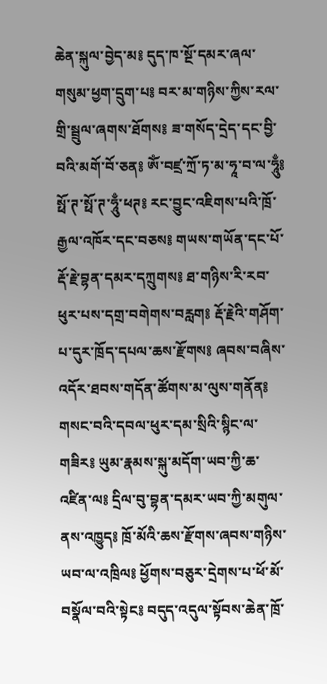ཆེན་སྐུལ་བྱེད་མ༔ དུད་ཁ་སྔོ་དམར་ཞལ་གསུམ་ཕྱག་དྲུག་པ༔ བར་མ་གཉིས་ཀྱིས་རལ་གྲི་སྦྲུལ་ཞགས་ཐོགས༔ ཟ་གསོད་དྲེད་དང་བྱི་བའི་མགོ་བོ་ཅན༔ ཨོཾ་བཛྲ་ཀྲོ་ཏ་མ་ཧཱ་བ་ལ་ཧཱུྃ༔ སྥོ་ཊ་སྥོ་ཊ་ཧཱུྃ་ཕཊ༔ རང་བྱུང་འཇིགས་པའི་ཁྲོ་རྒྱལ་འཁོར་དང་བཅས༔ གཡས་གཡོན་དང་པོ་རྡོ་རྗེ་བྷན་དམར་དཀྲུགས༔ ཐ་གཉིས་རི་རབ་ཕུར་པས་དགྲ་བགེགས་བརླག༔ རྡོ་རྗེའི་གཤོག་པ་དུར་ཁྲོད་དཔལ་ཆས་རྫོགས༔ ཞབས་བཞིས་འདོར་ཐབས་གདོན་ཚོགས་མ་ལུས་གནོན༔ གསང་བའི་དབལ་ཕུར་དམ་སྲིའི་སྙིང་ལ་གཟིར༔ ཡུམ་རྣམས་སྐུ་མདོག་ཡབ་ཀྱི་ཆ་འཛིན་ལ༔ དྲིལ་བུ་བྷན་དམར་ཡབ་ཀྱི་མགུལ་ནས་འཁྱུད༔ ཁྲོ་མོའི་ཆས་རྫོགས་ཞབས་གཉིས་ཡབ་ལ་འཁྲིལ༔ ཕྱོགས་བཅུར་དྲེགས་པ་ཕོ་མོ་བསྣོལ་བའི་སྟེང༔ བདུད་འདུལ་སྟོབས་ཆེན་ཁྲོ་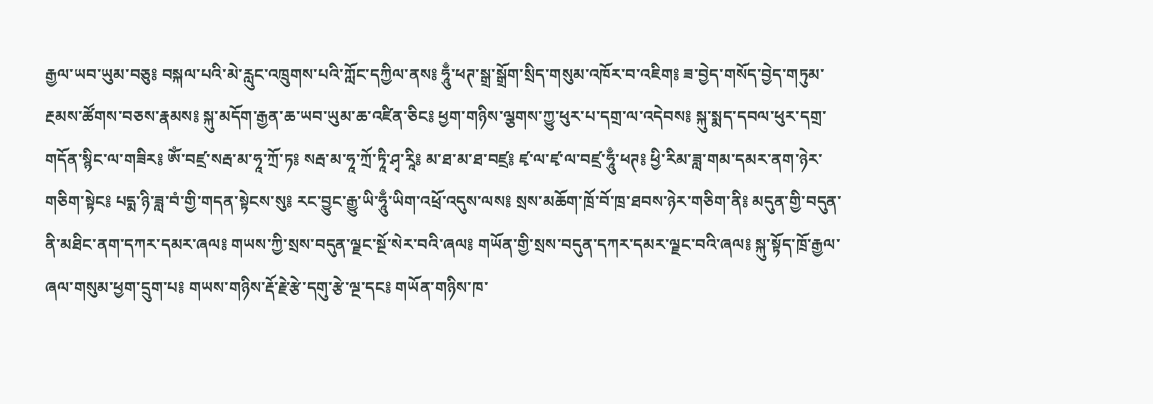རྒྱལ་ཡབ་ཡུམ་བཅུ༔ བསྐལ་པའི་མེ་རླུང་འཁྲུགས་པའི་ཀློང་དཀྱིལ་ནས༔ ཧཱུྃ་ཕཊ་སྒྲ་སྒྲོག་སྲིད་གསུམ་འཁོར་བ་འཇིག༔ ཟ་བྱེད་གསོད་བྱེད་གཏུམ་རྔམས་ཚོགས་བཅས་རྣམས༔ སྐུ་མདོག་རྒྱན་ཆ་ཡབ་ཡུམ་ཆ་འཛིན་ཅིང༔ ཕྱག་གཉིས་ལྕགས་ཀྱུ་ཕུར་པ་དགྲ་ལ་འདེབས༔ སྐུ་སྨད་དབལ་ཕུར་དགྲ་གདོན་སྙིང་ལ་གཟིར༔ ཨོཾ་བཛྲ་སརྦ་མ་ཧཱ་ཀྲོ་ཏ༔ སརྦ་མ་ཧཱ་ཀྲོ་ཏཱི་ཤྭ་རཱི༔ མ་ཐ་མ་ཐ་བཛྲ༔ ཛྭ་ལ་ཛྭ་ལ་བཛྲ་ཧཱུྃ་ཕཊ༔ ཕྱི་རིམ་ཟླ་གམ་དམར་ནག་ཉེར་གཅིག་སྟེང༔ པདྨ་ཉི་ཟླ་བཾ་གྱི་གདན་སྟེངས་སུ༔ རང་བྱུང་རྒྱུ་ཡི་ཧཱུྃ་ཡིག་འཕྲོ་འདུས་ལས༔ སྲས་མཆོག་ཁྲོ་བོ་ཁྲ་ཐབས་ཉེར་གཅིག་ནི༔ མདུན་གྱི་བདུན་ནི་མཐིང་ནག་དཀར་དམར་ཞལ༔ གཡས་ཀྱི་སྲས་བདུན་ལྗང་སྔོ་སེར་བའི་ཞལ༔ གཡོན་གྱི་སྲས་བདུན་དཀར་དམར་ལྗང་བའི་ཞལ༔ སྐུ་སྟོད་ཁྲོ་རྒྱལ་ཞལ་གསུམ་ཕྱག་དྲུག་པ༔ གཡས་གཉིས་རྡོ་རྗེ་རྩེ་དགུ་རྩེ་ལྔ་དང༔ གཡོན་གཉིས་ཁ་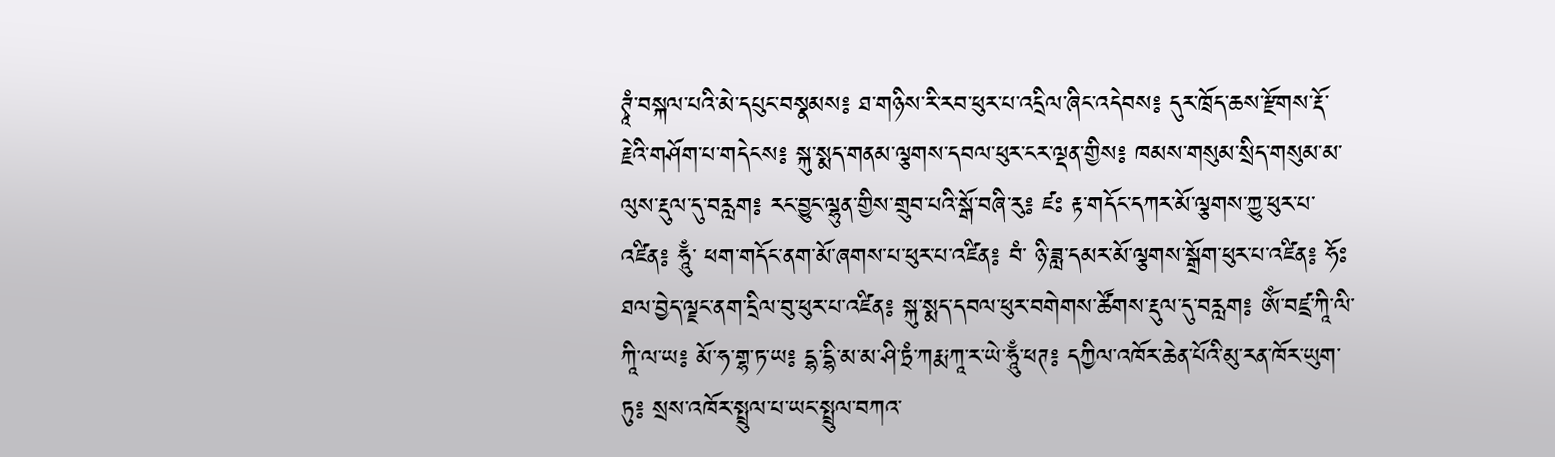ཊྭཱཾ་བསྐལ་པའི་མེ་དཔུང་བསྣམས༔ ཐ་གཉིས་རི་རབ་ཕུར་པ་འདྲིལ་ཞིང་འདེབས༔ དུར་ཁྲོད་ཆས་རྫོགས་རྡོ་རྗེའི་གཤོག་པ་གདེངས༔ སྐུ་སྨད་གནམ་ལྕགས་དབལ་ཕུར་ངར་ལྡན་གྱིས༔ ཁམས་གསུམ་སྲིད་གསུམ་མ་ལུས་རྡུལ་དུ་བརླག༔ རང་བྱུང་ལྷུན་གྱིས་གྲུབ་པའི་སྒོ་བཞི་རུ༔ ཛཿ རྟ་གདོང་དཀར་མོ་ལྕགས་ཀྱུ་ཕུར་པ་འཛིན༔ ཧཱུྃ་ ཕག་གདོང་ནག་མོ་ཞགས་པ་ཕུར་པ་འཛིན༔ བཾ་ ཉི་ཟླ་དམར་མོ་ལྕགས་སྒྲོག་ཕུར་པ་འཛིན༔ ཧོཿ ཐལ་བྱེད་ལྗང་ནག་དྲིལ་བུ་ཕུར་པ་འཛིན༔ སྐུ་སྨད་དབལ་ཕུར་བགེགས་ཚོགས་རྡུལ་དུ་བརླག༔ ཨོཾ་བཛྲ་ཀཱི་ལི་ཀཱི་ལ་ཡ༔ མོ་ཧ་གྷ་ཏ་ཡ༔ དྷ་དྷི་མ་མ་ཤི་ཏྲཾ་ཀརྨ་ཀཱ་ར་ཡེ་ཧཱུྃ་ཕཊ༔ དཀྱིལ་འཁོར་ཆེན་པོའི་མུ་རན་ཁོར་ཡུག་ཏུ༔ སྲས་འཁོར་སྤྲུལ་པ་ཡང་སྤྲུལ་བཀའ་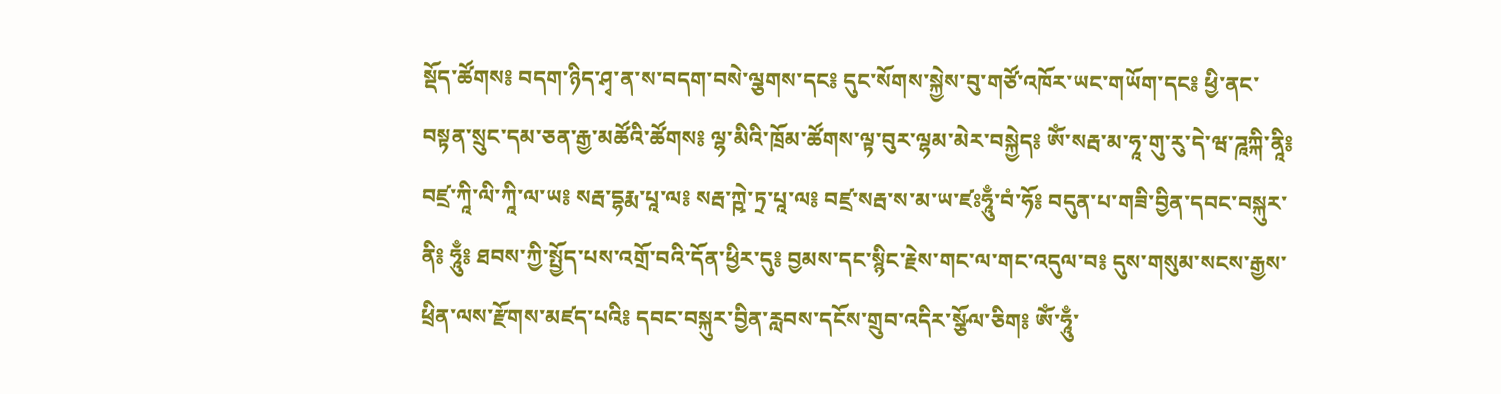སྡོད་ཚོགས༔ བདག་ཉིད་ཤྭ་ན་ས་བདག་བསེ་ལྕགས་དང༔ དུང་སོགས་སྐྱེས་བུ་གཙོ་འཁོར་ཡང་གཡོག་དང༔ ཕྱི་ནང་བསྟན་སྲུང་དམ་ཅན་རྒྱ་མཚོའི་ཚོགས༔ ལྷ་མིའི་ཁྲོམ་ཚོགས་ལྟ་བུར་ལྷམ་མེར་བསྐྱེད༔ ཨོཾ་སརྦ་མ་ཧཱ་གུ་རུ་དེ་ཝ་ཌཱཀྐི་ནཱི༔ བཛྲ་ཀཱི་ལི་ཀཱི་ལ་ཡ༔ སརྦ་དྷརྨ་པཱ་ལ༔ སརྦ་ཀྵེ་ཏྲ་པཱ་ལ༔ བཛྲ་སརྦ་ས་མ་ཡ་ཛཿཧཱུྃ་བཾ་ཧོ༔ བདུན་པ་གཟི་བྱིན་དབང་བསྐུར་ནི༔ ཧཱུྃ༔ ཐབས་ཀྱི་སྤྱོད་པས་འགྲོ་བའི་དོན་ཕྱིར་དུ༔ བྱམས་དང་སྙིང་རྗེས་གང་ལ་གང་འདུལ་བ༔ དུས་གསུམ་སངས་རྒྱས་ཕྲིན་ལས་རྫོགས་མཛད་པའི༔ དབང་བསྐུར་བྱིན་རླབས་དངོས་གྲུབ་འདིར་སྩོལ་ཅིག༔ ཨོཾ་ཧཱུྃ་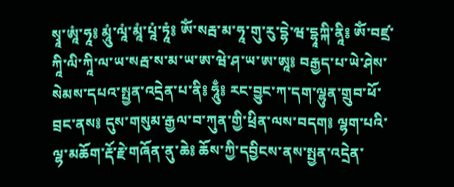སྭཱ་ཨཱཾ་ཧཱ༔ མཱུཾ་ལཱཾ་མཱཾ་པཱཾ་ཏཱཾ༔ ཨོཾ་སརྦ་མ་ཧཱ་གུ་རུ་དྷེ་ཝ་དྷཱཀྐི་ནཱི༔ ཨོཾ་བཛྲ་ཀཱི་ལི་ཀཱི་ལ་ཡ་སརྦ་ས་མ་ཡ་ཨ་ཝེ་ཤ་ཡ་ཨ་ཨཱ༔ བརྒྱད་པ་ཡེ་ཤེས་སེམས་དཔའ་སྤྱན་འདྲེན་པ་ནི༔ ཧཱུྃ༔ རང་བྱུང་ཀ་དག་ལྷུན་གྲུབ་ཕོ་བྲང་ནས༔ དུས་གསུམ་རྒྱལ་བ་ཀུན་གྱི་ཕྲིན་ལས་བདག༔ ལྷག་པའི་ལྷ་མཆོག་རྡོ་རྗེ་གཞོན་ནུ་ཆེ༔ ཆོས་ཀྱི་དབྱིངས་ནས་སྤྱན་འདྲེན་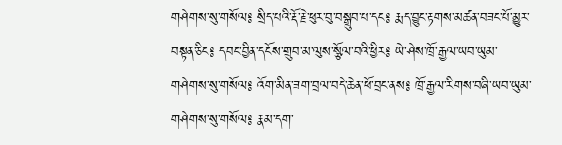གཤེགས་སུ་གསོལ༔ སྲིད་པའི་རྡོ་རྗེ་ཕུར་བུ་བསྒྲུབ་པ་དང༔ རྨད་བྱུང་རྟགས་མཚན་བཟང་པོ་མྱུར་བསྟན་ཅིང༔ དབང་བྱིན་དངོས་གྲུབ་མ་ལུས་སྩོལ་བའི་ཕྱིར༔ ཡེ་ཤེས་ཁྲོ་རྒྱལ་ཡབ་ཡུམ་གཤེགས་སུ་གསོལ༔ འོག་མིན་ཟག་བྲལ་བདེ་ཆེན་ཕོ་བྲང་ནས༔ ཁྲོ་རྒྱལ་རིགས་བཞི་ཡབ་ཡུམ་གཤེགས་སུ་གསོལ༔ རྣམ་དག་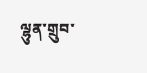ལྷུན་གྲུབ་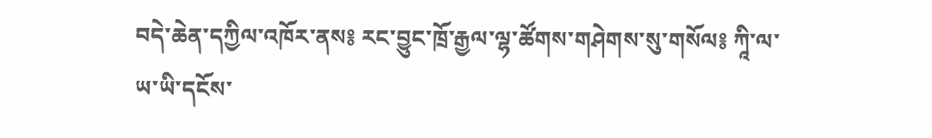བདེ་ཆེན་དཀྱིལ་འཁོར་ནས༔ རང་བྱུང་ཁྲོ་རྒྱལ་ལྷ་ཚོགས་གཤེགས་སུ་གསོལ༔ ཀཱི་ལ་ཡ་ཡི་དངོས་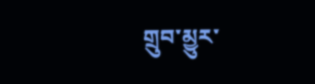གྲུབ་མྱུར་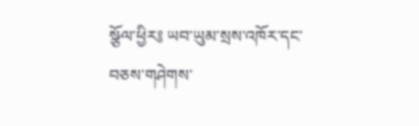སྩོལ་ཕྱིར༔ ཡབ་ཡུམ་སྲས་འཁོར་དང་བཅས་གཤེགས་